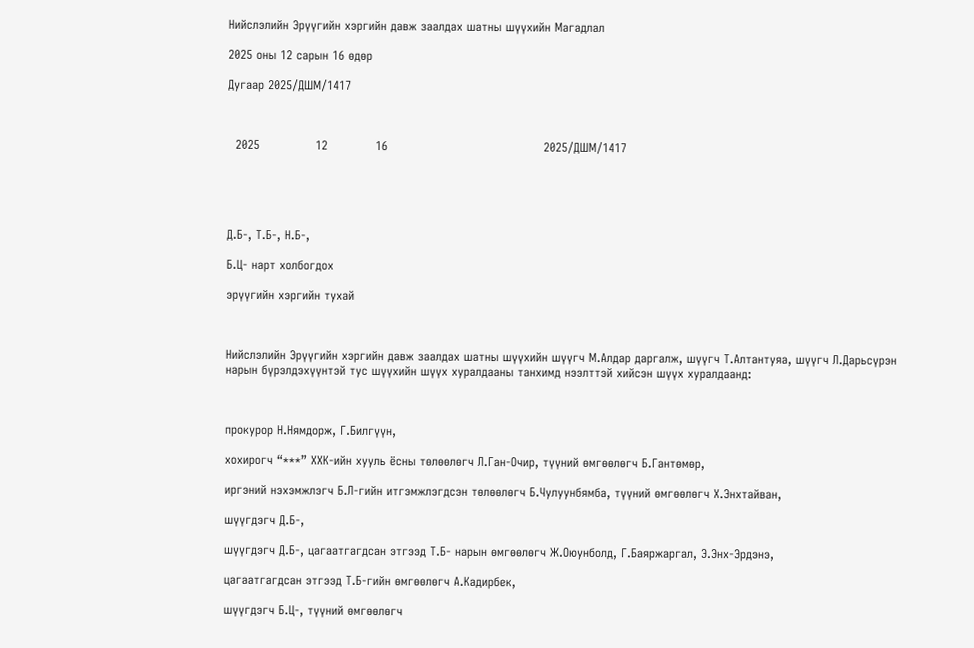Нийслэлийн Эрүүгийн хэргийн давж заалдах шатны шүүхийн Магадлал

2025 оны 12 сарын 16 өдөр

Дугаар 2025/ДШМ/1417



  2025              12            16                                       2025/ДШМ/1417





Д.Б-, Т.Б-, Н.Б-,

Б.Ц- нарт холбогдох

эрүүгийн хэргийн тухай



Нийслэлийн Эрүүгийн хэргийн давж заалдах шатны шүүхийн шүүгч М.Алдар даргалж, шүүгч Т.Алтантуяа, шүүгч Л.Дарьсүрэн нарын бүрэлдэхүүнтэй тус шүүхийн шүүх хуралдааны танхимд нээлттэй хийсэн шүүх хуралдаанд:



прокурор Н.Нямдорж, Г.Билгүүн,

хохирогч “***” ХХК-ийн хууль ёсны төлөөлөгч Л.Ган-Очир, түүний өмгөөлөгч Б.Гантөмөр,

иргэний нэхэмжлэгч Б.Л-гийн итгэмжлэгдсэн төлөөлөгч Б.Чулуунбямба, түүний өмгөөлөгч Х.Энхтайван,

шүүгдэгч Д.Б-,

шүүгдэгч Д.Б-, цагаатгагдсан этгээд Т.Б- нарын өмгөөлөгч Ж.Оюунболд, Г.Баяржаргал, Э.Энх-Эрдэнэ,

цагаатгагдсан этгээд Т.Б-гийн өмгөөлөгч А.Кадирбек,

шүүгдэгч Б.Ц-, түүний өмгөөлөгч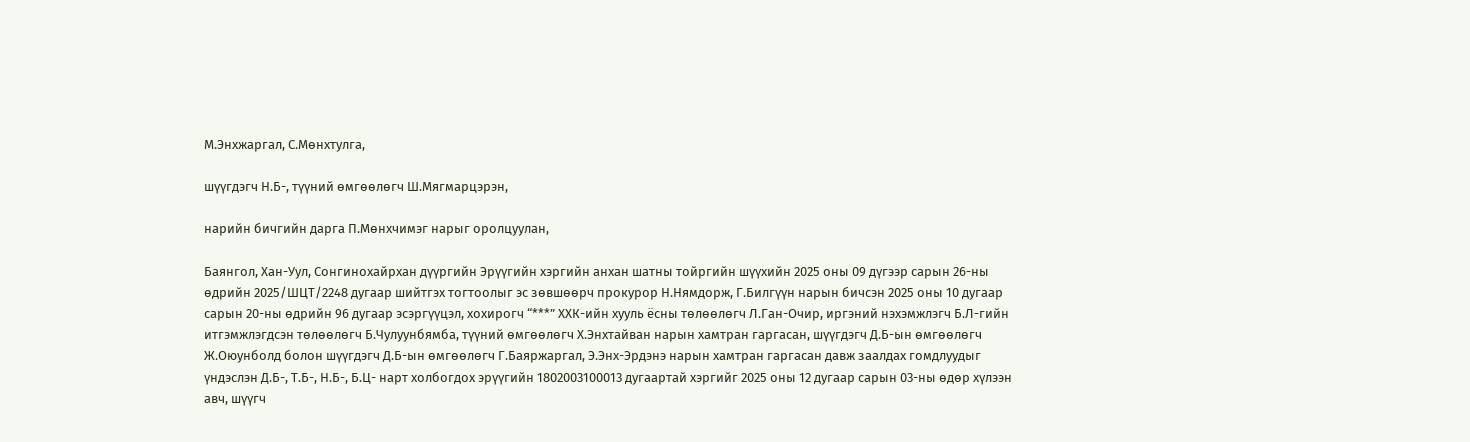М.Энхжаргал, С.Мөнхтулга,

шүүгдэгч Н.Б-, түүний өмгөөлөгч Ш.Мягмарцэрэн,

нарийн бичгийн дарга П.Мөнхчимэг нарыг оролцуулан,

Баянгол, Хан-Уул, Сонгинохайрхан дүүргийн Эрүүгийн хэргийн анхан шатны тойргийн шүүхийн 2025 оны 09 дүгээр сарын 26-ны өдрийн 2025/ШЦТ/2248 дугаар шийтгэх тогтоолыг эс зөвшөөрч прокурор Н.Нямдорж, Г.Билгүүн нарын бичсэн 2025 оны 10 дугаар сарын 20-ны өдрийн 96 дугаар эсэргүүцэл, хохирогч “***” ХХК-ийн хууль ёсны төлөөлөгч Л.Ган-Очир, иргэний нэхэмжлэгч Б.Л-гийн итгэмжлэгдсэн төлөөлөгч Б.Чулуунбямба, түүний өмгөөлөгч Х.Энхтайван нарын хамтран гаргасан, шүүгдэгч Д.Б-ын өмгөөлөгч Ж.Оюунболд болон шүүгдэгч Д.Б-ын өмгөөлөгч Г.Баяржаргал, Э.Энх-Эрдэнэ нарын хамтран гаргасан давж заалдах гомдлуудыг үндэслэн Д.Б-, Т.Б-, Н.Б-, Б.Ц- нарт холбогдох эрүүгийн 1802003100013 дугаартай хэргийг 2025 оны 12 дугаар сарын 03-ны өдөр хүлээн авч, шүүгч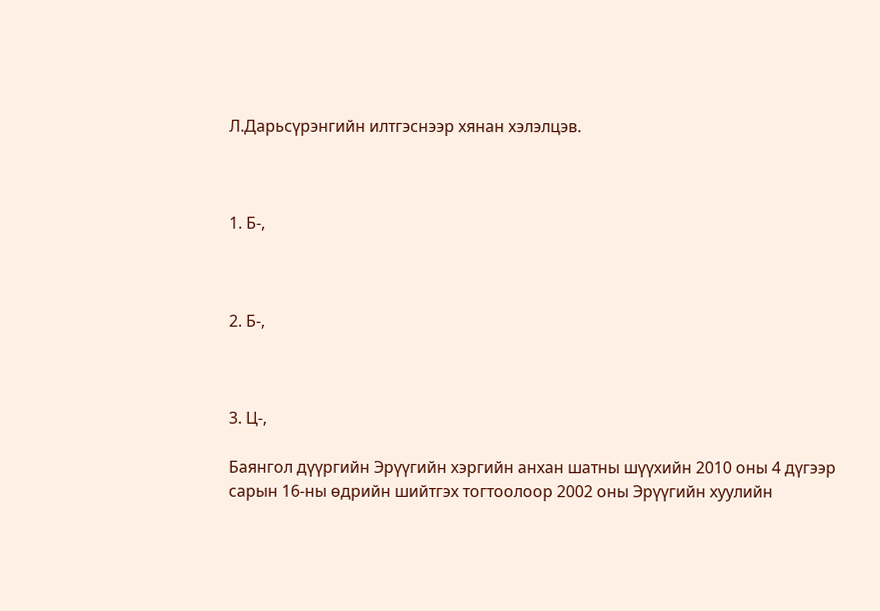Л.Дарьсүрэнгийн илтгэснээр хянан хэлэлцэв.



1. Б-,



2. Б-,



3. Ц-,

Баянгол дүүргийн Эрүүгийн хэргийн анхан шатны шүүхийн 2010 оны 4 дүгээр сарын 16-ны өдрийн шийтгэх тогтоолоор 2002 оны Эрүүгийн хуулийн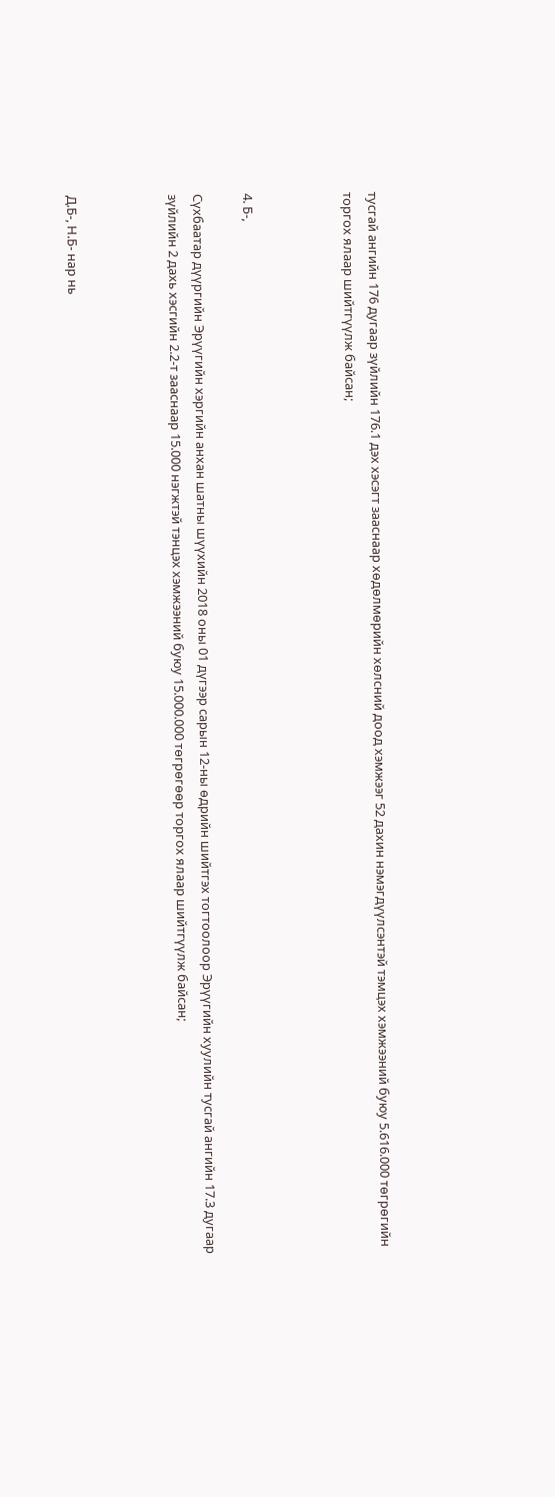тусгай ангийн 176 дугаар зүйлийн 176.1 дэх хэсэгт зааснаар хөдөлмөрийн хөлсний доод хэмжээг 52 дахин нэмэгдүүлсэнтэй тэмцэх хэмжээний буюу 5.616.000 төгрөгийн торгох ялаар шийтгүүлж байсан;



4. Б-,

Сүхбаатар дүүргийн Эрүүгийн хэргийн анхан шатны шүүхийн 2018 оны 01 дүгээр сарын 12-ны өдрийн шийтгэх тогтоолоор Эрүүгийн хуулийн тусгай ангийн 17.3 дугаар зүйлийн 2 дахь хэсгийн 2.2-т зааснаар 15.000 нэгжтэй тэнцэх хэмжээний буюу 15.000.000 төгрөгөөр торгох ялаар шийтгүүлж байсан;



Д.Б-, Н.Б- нар нь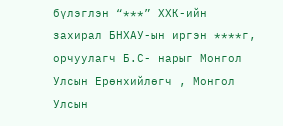бүлэглэн “***” ХХК-ийн захирал БНХАУ-ын иргэн ****г, орчуулагч Б.С- нарыг Монгол Улсын Ерөнхийлөгч , Монгол Улсын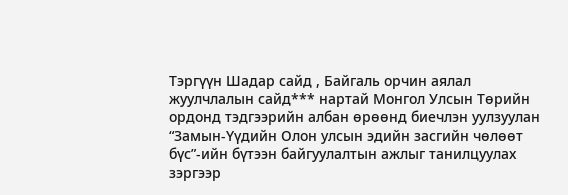Тэргүүн Шадар сайд , Байгаль орчин аялал жуулчлалын сайд*** нартай Монгол Улсын Төрийн ордонд тэдгээрийн албан өрөөнд биечлэн уулзуулан “Замын-Үүдийн Олон улсын эдийн засгийн чөлөөт бүс”-ийн бүтээн байгуулалтын ажлыг танилцуулах зэргээр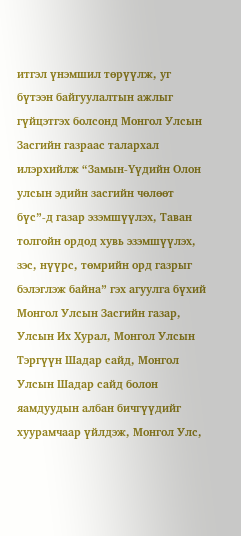итгэл үнэмшил төрүүлж, уг бүтээн байгуулалтын ажлыг гүйцэтгэх болсонд Монгол Улсын Засгийн газраас талархал илэрхийлж “Замын-Үүдийн Олон улсын эдийн засгийн чөлөөт бүс”-д газар эзэмшүүлэх, Таван толгойн ордод хувь эзэмшүүлэх, зэс, нүүрс, төмрийн орд газрыг бэлэглэж байна” гэх агуулга бүхий Монгол Улсын Засгийн газар, Улсын Их Хурал, Монгол Улсын Тэргүүн Шадар сайд, Монгол Улсын Шадар сайд болон яамдуудын албан бичгүүдийг хуурамчаар үйлдэж, Монгол Улс,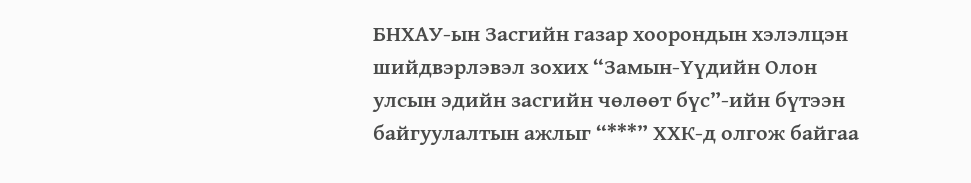БНХАУ-ын Засгийн газар хоорондын хэлэлцэн шийдвэрлэвэл зохих “Замын-Үүдийн Олон улсын эдийн засгийн чөлөөт бүс”-ийн бүтээн байгуулалтын ажлыг “***” ХХК-д олгож байгаа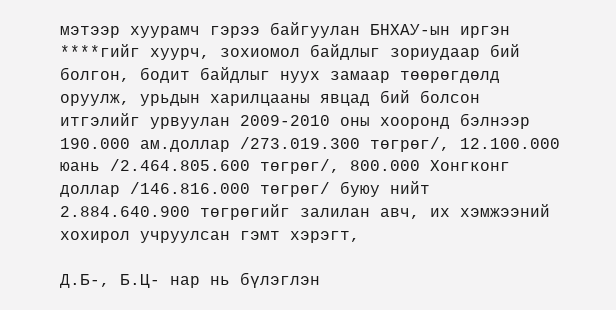мэтээр хуурамч гэрээ байгуулан БНХАУ-ын иргэн ****гийг хуурч, зохиомол байдлыг зориудаар бий болгон, бодит байдлыг нуух замаар төөрөгдөлд оруулж, урьдын харилцааны явцад бий болсон итгэлийг урвуулан 2009-2010 оны хооронд бэлнээр 190.000 ам.доллар /273.019.300 төгрөг/, 12.100.000 юань /2.464.805.600 төгрөг/, 800.000 Хонгконг доллар /146.816.000 төгрөг/ буюу нийт 2.884.640.900 төгрөгийг залилан авч, их хэмжээний хохирол учруулсан гэмт хэрэгт,

Д.Б-, Б.Ц- нар нь бүлэглэн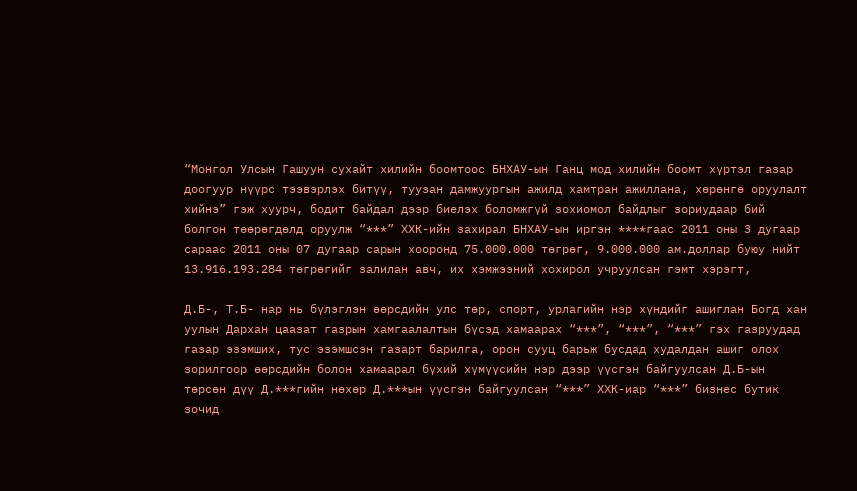“Монгол Улсын Гашуун сухайт хилийн боомтоос БНХАУ-ын Ганц мод хилийн боомт хүртэл газар доогуур нүүрс тээвэрлэх битүү, туузан дамжуургын ажилд хамтран ажиллана, хөрөнгө оруулалт хийнэ” гэж хуурч, бодит байдал дээр биелэх боломжгүй зохиомол байдлыг зориудаар бий болгон төөрөгдөлд оруулж “***” ХХК-ийн захирал БНХАУ-ын иргэн ****гаас 2011 оны 3 дугаар сараас 2011 оны 07 дугаар сарын хооронд 75.000.000 төгрөг, 9.000.000 ам.доллар буюу нийт 13.916.193.284 төгрөгийг залилан авч, их хэмжээний хохирол учруулсан гэмт хэрэгт,

Д.Б-, Т.Б- нар нь бүлэглэн өөрсдийн улс төр, спорт, урлагийн нэр хүндийг ашиглан Богд хан уулын Дархан цаазат газрын хамгаалалтын бүсэд хамаарах “***”, “***”, “***” гэх газруудад газар эзэмших, тус эзэмшсэн газарт барилга, орон сууц барьж бусдад худалдан ашиг олох зорилгоор өөрсдийн болон хамаарал бүхий хүмүүсийн нэр дээр үүсгэн байгуулсан Д.Б-ын төрсөн дүү Д.***гийн нөхөр Д.***ын үүсгэн байгуулсан “***” ХХК-иар “***” бизнес бутик зочид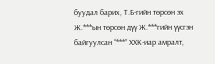буудал барих, Т.Б-гийн төрсөн эх Ж.***ын төрсөн дүү Ж.***гийн үүсгэн байгуулсан “***” ХХК-иар амралт,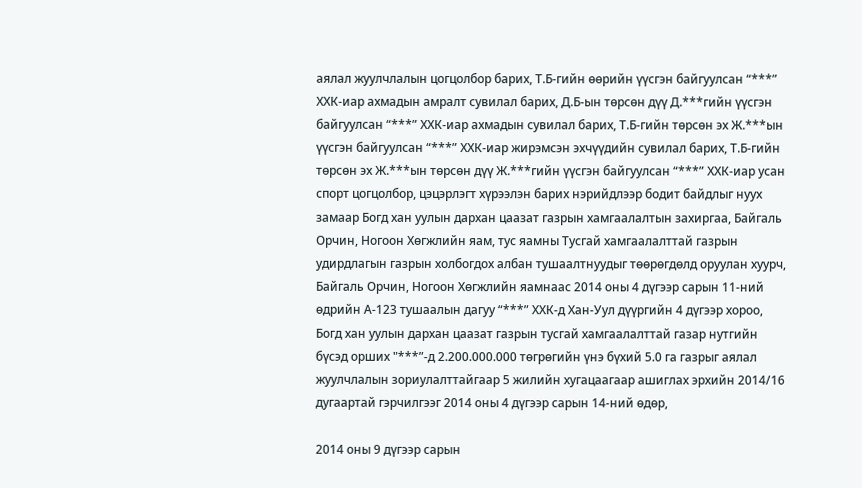аялал жуулчлалын цогцолбор барих, Т.Б-гийн өөрийн үүсгэн байгуулсан “***” ХХК-иар ахмадын амралт сувилал барих, Д.Б-ын төрсөн дүү Д.***гийн үүсгэн байгуулсан “***” ХХК-иар ахмадын сувилал барих, Т.Б-гийн төрсөн эх Ж.***ын үүсгэн байгуулсан “***” ХХК-иар жирэмсэн эхчүүдийн сувилал барих, Т.Б-гийн төрсөн эх Ж.***ын төрсөн дүү Ж.***гийн үүсгэн байгуулсан “***” ХХК-иар усан спорт цогцолбор, цэцэрлэгт хүрээлэн барих нэрийдлээр бодит байдлыг нуух замаар Богд хан уулын дархан цаазат газрын хамгаалалтын захиргаа, Байгаль Орчин, Ногоон Хөгжлийн яам, тус яамны Тусгай хамгаалалттай газрын удирдлагын газрын холбогдох албан тушаалтнуудыг төөрөгдөлд оруулан хуурч, Байгаль Орчин, Ногоон Хөгжлийн яамнаас 2014 оны 4 дүгээр сарын 11-ний өдрийн А-123 тушаалын дагуу “***” ХХК-д Хан-Уул дүүргийн 4 дүгээр хороо, Богд хан уулын дархан цаазат газрын тусгай хамгаалалттай газар нутгийн бүсэд орших "***”-д 2.200.000.000 төгрөгийн үнэ бүхий 5.0 га газрыг аялал жуулчлалын зориулалттайгаар 5 жилийн хугацаагаар ашиглах эрхийн 2014/16 дугаартай гэрчилгээг 2014 оны 4 дүгээр сарын 14-ний өдөр,

2014 оны 9 дүгээр сарын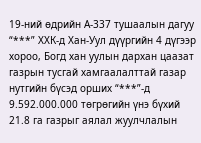19-ний өдрийн А-337 тушаалын дагуу “***” ХХК-д Хан-Уул дүүргийн 4 дүгээр хороо, Богд хан уулын дархан цаазат газрын тусгай хамгаалалттай газар нутгийн бүсэд орших “***”-д 9.592.000.000 төгрөгийн үнэ бүхий 21.8 га газрыг аялал жуулчлалын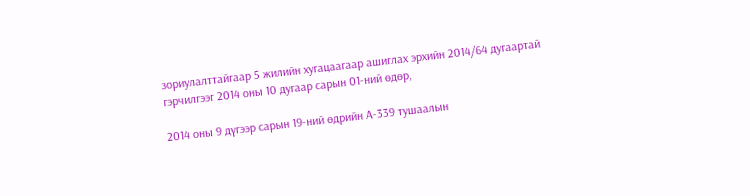зориулалттайгаар 5 жилийн хугацаагаар ашиглах эрхийн 2014/64 дугаартай гэрчилгээг 2014 оны 10 дугаар сарын 01-ний өдөр,

2014 оны 9 дүгээр сарын 19-ний өдрийн А-339 тушаалын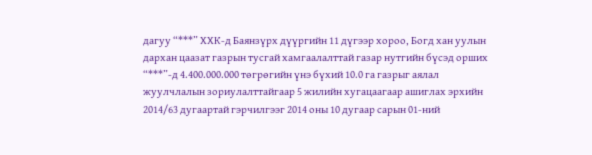дагуу “***” ХХК-д Баянзүрх дүүргийн 11 дүгээр хороо, Богд хан уулын дархан цаазат газрын тусгай хамгаалалттай газар нутгийн бүсэд орших “***”-д 4.400.000.000 төгрөгийн үнэ бүхий 10.0 га газрыг аялал жуулчлалын зориулалттайгаар 5 жилийн хугацаагаар ашиглах эрхийн 2014/63 дугаартай гэрчилгээг 2014 оны 10 дугаар сарын 01-ний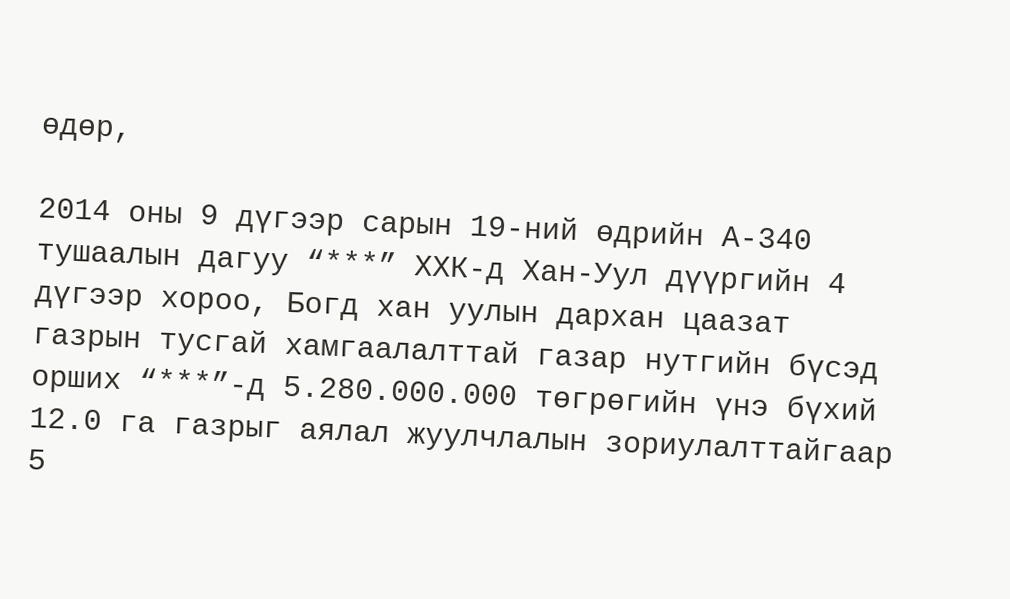өдөр,

2014 оны 9 дүгээр сарын 19-ний өдрийн А-340 тушаалын дагуу “***” ХХК-д Хан-Уул дүүргийн 4 дүгээр хороо, Богд хан уулын дархан цаазат газрын тусгай хамгаалалттай газар нутгийн бүсэд орших “***”-д 5.280.000.000 төгрөгийн үнэ бүхий 12.0 га газрыг аялал жуулчлалын зориулалттайгаар 5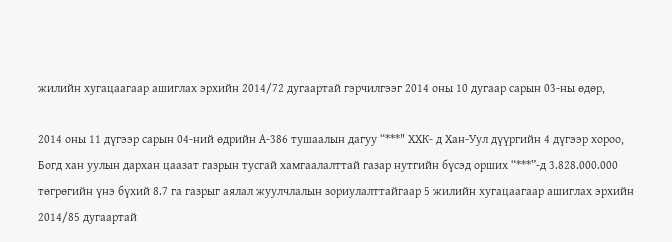жилийн хугацаагаар ашиглах эрхийн 2014/72 дугаартай гэрчилгээг 2014 оны 10 дугаар сарын 03-ны өдөр,

2014 оны 11 дүгээр сарын 04-ний өдрийн А-386 тушаалын дагуу “***" ХХК- д Хан-Уул дүүргийн 4 дүгээр хороо, Богд хан уулын дархан цаазат газрын тусгай хамгаалалттай газар нутгийн бүсэд орших “***”-д 3.828.000.000 төгрөгийн үнэ бүхий 8.7 га газрыг аялал жуулчлалын зориулалттайгаар 5 жилийн хугацаагаар ашиглах эрхийн 2014/85 дугаартай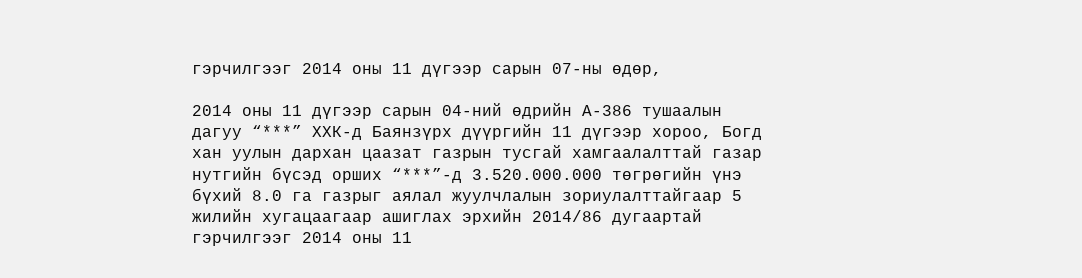гэрчилгээг 2014 оны 11 дүгээр сарын 07-ны өдөр,

2014 оны 11 дүгээр сарын 04-ний өдрийн А-386 тушаалын дагуу “***” ХХК-д Баянзүрх дүүргийн 11 дүгээр хороо, Богд хан уулын дархан цаазат газрын тусгай хамгаалалттай газар нутгийн бүсэд орших “***”-д 3.520.000.000 төгрөгийн үнэ бүхий 8.0 га газрыг аялал жуулчлалын зориулалттайгаар 5 жилийн хугацаагаар ашиглах эрхийн 2014/86 дугаартай гэрчилгээг 2014 оны 11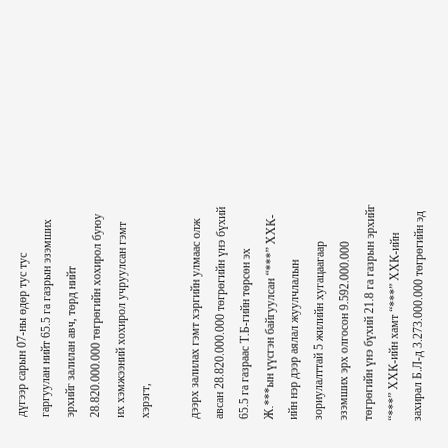дүгээр сарын 07-ны өдөр тус тус гаргуулан нийт 65.5 га газрын эзэмших эрхийг залилан авч, төрд нийт 28.820.000.000 төгрөгийн хохирол буюу их хэмжээний хохирол учруулсан гэмт хэрэгт,

дээрх залилах гэмт хэргийн улмаас олж авсан 28.820.000.000 төгрөгийн үнэ бүхий 65.5 га газраас Т.Б-гийн төрсөн эх Ж.***ын үүсгэн байгуулсан “***” ХХК-ийн нэр дээр аялал жуулчлалын зориулалттай 5 жилийн хугацаагаар эзэмших эрх олгосон 9.592.000.000 төгрөгийн үнэ бүхий 21.8 га газрын эрхийг “***” ХХК-ийн хамт “***” ХХК-ийн захирал Б.Л-д 3.273.000.000 төгрөгийн эд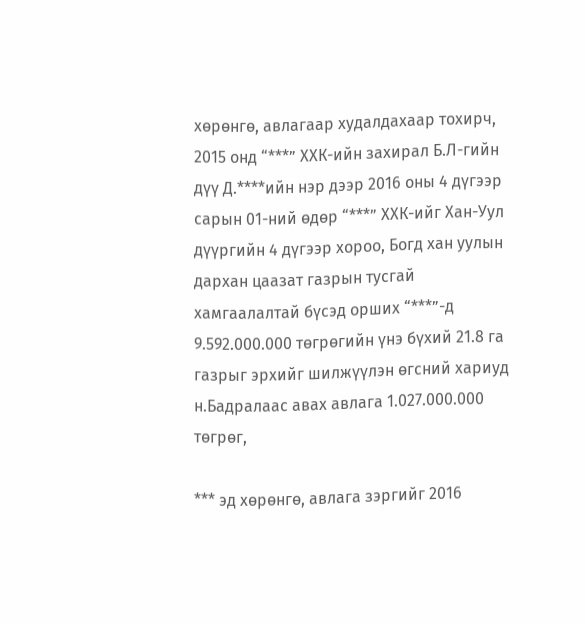хөрөнгө, авлагаар худалдахаар тохирч, 2015 онд “***” ХХК-ийн захирал Б.Л-гийн дүү Д.****ийн нэр дээр 2016 оны 4 дүгээр сарын 01-ний өдөр “***” ХХК-ийг Хан-Уул дүүргийн 4 дүгээр хороо, Богд хан уулын дархан цаазат газрын тусгай хамгаалалтай бүсэд орших “***”-д 9.592.000.000 төгрөгийн үнэ бүхий 21.8 га газрыг эрхийг шилжүүлэн өгсний хариуд н.Бадралаас авах авлага 1.027.000.000 төгрөг,

*** эд хөрөнгө, авлага зэргийг 2016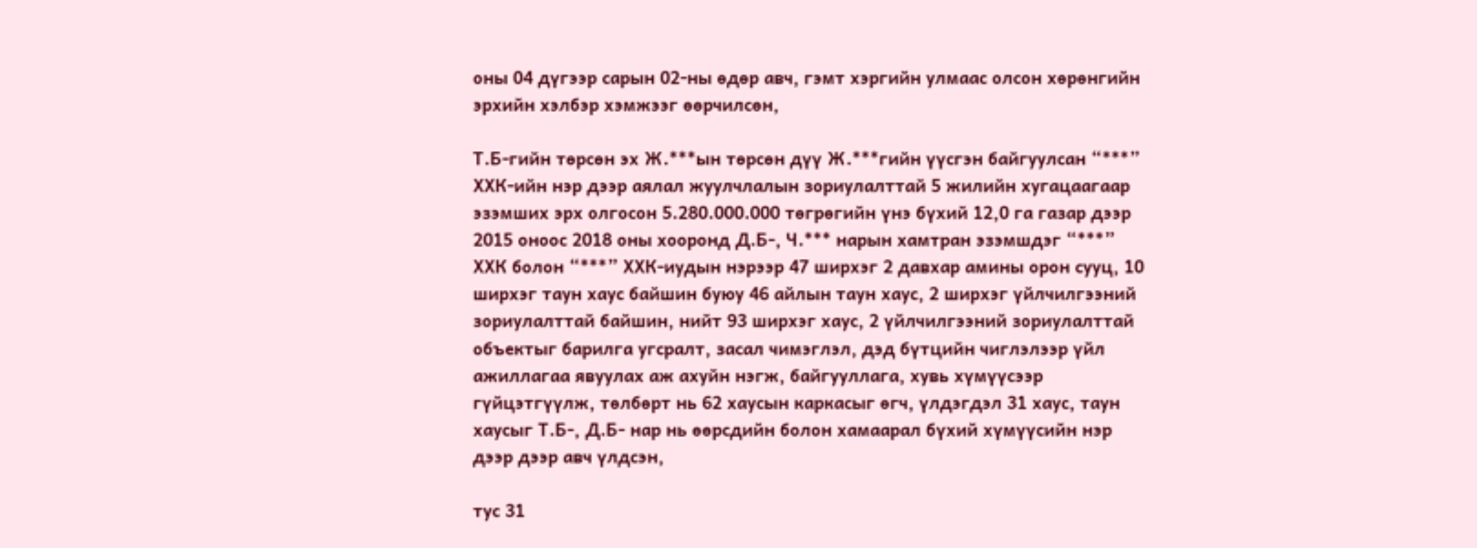оны 04 дүгээр сарын 02-ны өдөр авч, гэмт хэргийн улмаас олсон хөрөнгийн эрхийн хэлбэр хэмжээг өөрчилсөн,

Т.Б-гийн төрсөн эх Ж.***ын төрсөн дүү Ж.***гийн үүсгэн байгуулсан “***” ХХК-ийн нэр дээр аялал жуулчлалын зориулалттай 5 жилийн хугацаагаар эзэмших эрх олгосон 5.280.000.000 төгрөгийн үнэ бүхий 12,0 га газар дээр 2015 оноос 2018 оны хооронд Д.Б-, Ч.*** нарын хамтран эзэмшдэг “***” ХХК болон “***” ХХК-иудын нэрээр 47 ширхэг 2 давхар амины орон сууц, 10 ширхэг таун хаус байшин буюу 46 айлын таун хаус, 2 ширхэг үйлчилгээний зориулалттай байшин, нийт 93 ширхэг хаус, 2 үйлчилгээний зориулалттай объектыг барилга угсралт, засал чимэглэл, дэд бүтцийн чиглэлээр үйл ажиллагаа явуулах аж ахуйн нэгж, байгууллага, хувь хүмүүсээр гүйцэтгүүлж, төлбөрт нь 62 хаусын каркасыг өгч, үлдэгдэл 31 хаус, таун хаусыг Т.Б-, Д.Б- нар нь өөрсдийн болон хамаарал бүхий хүмүүсийн нэр дээр дээр авч үлдсэн,

тус 31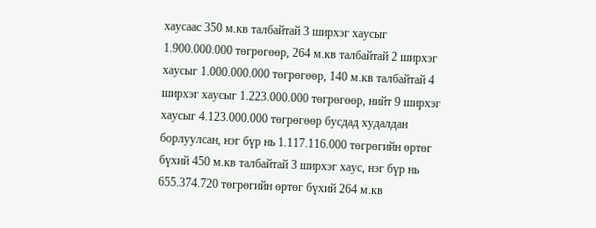хаусаас 350 м.кв талбайтай 3 ширхэг хаусыг 1.900.000.000 төгрөгөөр, 264 м.кв талбайтай 2 ширхэг хаусыг 1.000.000.000 төгрөгөөр, 140 м.кв талбайтай 4 ширхэг хаусыг 1.223.000.000 төгрөгөөр, нийт 9 ширхэг хаусыг 4.123.000.000 төгрөгөөр бусдад худалдан борлуулсан, нэг бүр нь 1.117.116.000 төгрөгийн өртөг бүхий 450 м.кв талбайтай 3 ширхэг хаус, нэг бүр нь 655.374.720 төгрөгийн өртөг бүхий 264 м.кв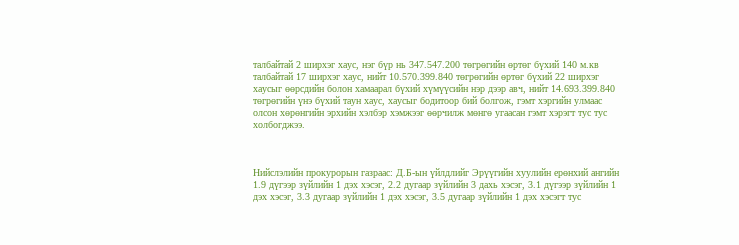талбайтай 2 ширхэг хаус, нэг бүр нь 347.547.200 төгрөгийн өртөг бүхий 140 м.кв талбайтай 17 ширхэг хаус, нийт 10.570.399.840 төгрөгийн өртөг бүхий 22 ширхэг хаусыг өөрсдийн болон хамаарал бүхий хүмүүсийн нэр дээр авч, нийт 14.693.399.840 төгрөгийн үнэ бүхий таун хаус, хаусыг бодитоор бий болгож, гэмт хэргийн улмаас олсон хөрөнгийн эрхийн хэлбэр хэмжээг өөрчилж мөнгө угаасан гэмт хэрэгт тус тус холбогджээ.



Нийслэлийн прокурорын газраас: Д.Б-ын үйлдлийг Эрүүгийн хуулийн ерөнхий ангийн 1.9 дүгээр зүйлийн 1 дэх хэсэг, 2.2 дугаар зүйлийн 3 дахь хэсэг, 3.1 дүгээр зүйлийн 1 дэх хэсэг, 3.3 дугаар зүйлийн 1 дэх хэсэг, 3.5 дугаар зүйлийн 1 дэх хэсэгт тус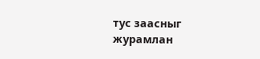тус заасныг журамлан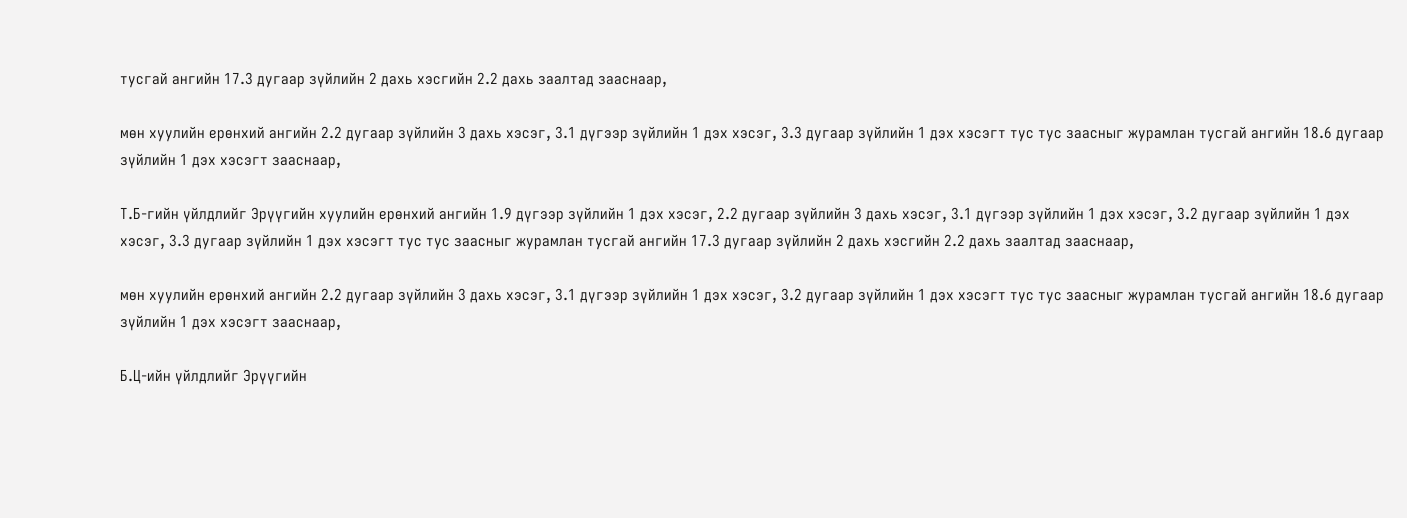тусгай ангийн 17.3 дугаар зүйлийн 2 дахь хэсгийн 2.2 дахь заалтад зааснаар,

мөн хуулийн ерөнхий ангийн 2.2 дугаар зүйлийн 3 дахь хэсэг, 3.1 дүгээр зүйлийн 1 дэх хэсэг, 3.3 дугаар зүйлийн 1 дэх хэсэгт тус тус заасныг журамлан тусгай ангийн 18.6 дугаар зүйлийн 1 дэх хэсэгт зааснаар,

Т.Б-гийн үйлдлийг Эрүүгийн хуулийн ерөнхий ангийн 1.9 дүгээр зүйлийн 1 дэх хэсэг, 2.2 дугаар зүйлийн 3 дахь хэсэг, 3.1 дүгээр зүйлийн 1 дэх хэсэг, 3.2 дугаар зүйлийн 1 дэх хэсэг, 3.3 дугаар зүйлийн 1 дэх хэсэгт тус тус заасныг журамлан тусгай ангийн 17.3 дугаар зүйлийн 2 дахь хэсгийн 2.2 дахь заалтад зааснаар,

мөн хуулийн ерөнхий ангийн 2.2 дугаар зүйлийн 3 дахь хэсэг, 3.1 дүгээр зүйлийн 1 дэх хэсэг, 3.2 дугаар зүйлийн 1 дэх хэсэгт тус тус заасныг журамлан тусгай ангийн 18.6 дугаар зүйлийн 1 дэх хэсэгт зааснаар,

Б.Ц-ийн үйлдлийг Эрүүгийн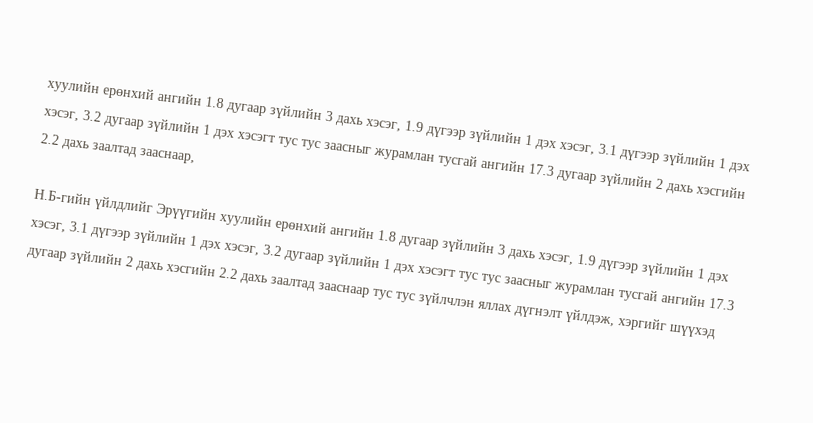хуулийн ерөнхий ангийн 1.8 дугаар зүйлийн 3 дахь хэсэг, 1.9 дүгээр зүйлийн 1 дэх хэсэг, 3.1 дүгээр зүйлийн 1 дэх хэсэг, 3.2 дугаар зүйлийн 1 дэх хэсэгт тус тус заасныг журамлан тусгай ангийн 17.3 дугаар зүйлийн 2 дахь хэсгийн 2.2 дахь заалтад зааснаар,

Н.Б-гийн үйлдлийг Эрүүгийн хуулийн ерөнхий ангийн 1.8 дугаар зүйлийн 3 дахь хэсэг, 1.9 дүгээр зүйлийн 1 дэх хэсэг, 3.1 дүгээр зүйлийн 1 дэх хэсэг, 3.2 дугаар зүйлийн 1 дэх хэсэгт тус тус заасныг журамлан тусгай ангийн 17.3 дугаар зүйлийн 2 дахь хэсгийн 2.2 дахь заалтад зааснаар тус тус зүйлчлэн яллах дүгнэлт үйлдэж, хэргийг шүүхэд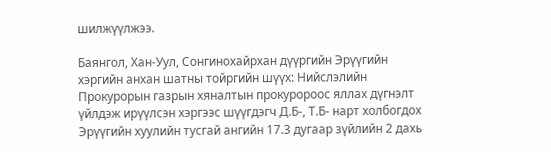шилжүүлжээ.

Баянгол, Хан-Уул, Сонгинохайрхан дүүргийн Эрүүгийн хэргийн анхан шатны тойргийн шүүх: Нийслэлийн Прокурорын газрын хяналтын прокуророос яллах дүгнэлт үйлдэж ирүүлсэн хэргээс шүүгдэгч Д.Б-, Т.Б- нарт холбогдох Эрүүгийн хуулийн тусгай ангийн 17.3 дугаар зүйлийн 2 дахь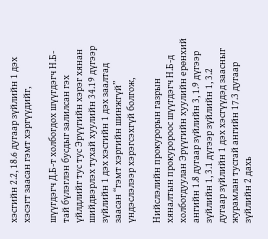хэсгийн 2.2, 18.6 дугаар зүйлийн 1 дэх хэсэгт заасан гэмт хэргүүдийг,

шүүгдэгч Д.Б-т холбогдох шүүгдэгч Н.Б-тай бүлэглэн бусдыг залилсан гэх үйлдлийг тус тус Эрүүгийн хэрэг хянан шийдвэрлэх тухай хуулийн 34.19 дүгээр зүйлийн 1 дэх хэсгийн 1 дэх заалтад заасан “гэмт хэргийн шинжгүй” үндэслэлээр хэрэгсэхгүй болгож,

Нийслэлийн прокурорын газрын хяналтын прокуророос шүүгдэгч Н.Б-д холбогдуулан Эрүүгийн хуулийн ерөнхий ангийн 1.8 дугаар зүйлийн 3, 1.9 дүгээр зүйлийн 1, 3.1 дүгээр зүйлийн 1, 3.2 дугаар зүйлийн 1 дэх хэсгүүдэд заасныг журамлан тусгай ангийн 17.3 дугаар зүйлийн 2 дахь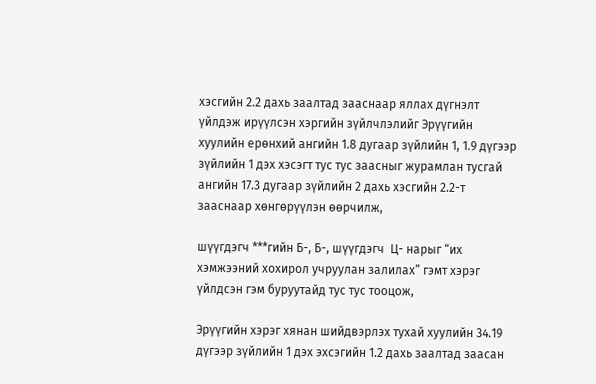хэсгийн 2.2 дахь заалтад зааснаар яллах дүгнэлт үйлдэж ирүүлсэн хэргийн зүйлчлэлийг Эрүүгийн хуулийн ерөнхий ангийн 1.8 дугаар зүйлийн 1, 1.9 дүгээр зүйлийн 1 дэх хэсэгт тус тус заасныг журамлан тусгай ангийн 17.3 дугаар зүйлийн 2 дахь хэсгийн 2.2-т зааснаар хөнгөрүүлэн өөрчилж,

шүүгдэгч ***гийн Б-, Б-, шүүгдэгч  Ц- нарыг “их хэмжээний хохирол учруулан залилах” гэмт хэрэг үйлдсэн гэм буруутайд тус тус тооцож,

Эрүүгийн хэрэг хянан шийдвэрлэх тухай хуулийн 34.19 дүгээр зүйлийн 1 дэх эхсэгийн 1.2 дахь заалтад заасан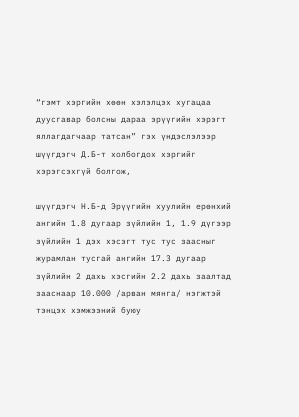“гэмт хэргийн хөөн хэлэлцэх хугацаа дуусгавар болсны дараа эрүүгийн хэрэгт яллагдагчаар татсан” гэх үндэслэлээр шүүгдэгч Д.Б-т холбогдох хэргийг хэрэгсэхгүй болгож,

шүүгдэгч Н.Б-д Эрүүгийн хуулийн ерөнхий ангийн 1.8 дугаар зүйлийн 1, 1.9 дүгээр зүйлийн 1 дэх хэсэгт тус тус заасныг журамлан тусгай ангийн 17.3 дугаар зүйлийн 2 дахь хэсгийн 2.2 дахь заалтад зааснаар 10.000 /арван мянга/ нэгжтэй тэнцэх хэмжээний буюу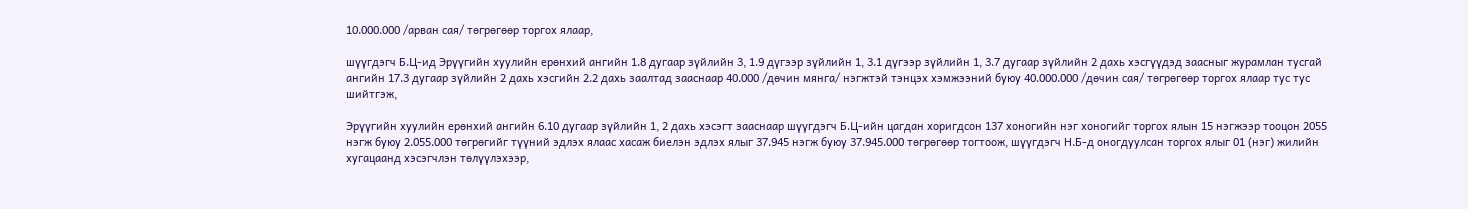10.000.000 /арван сая/ төгрөгөөр торгох ялаар,

шүүгдэгч Б.Ц-ид Эрүүгийн хуулийн ерөнхий ангийн 1.8 дугаар зүйлийн 3, 1.9 дүгээр зүйлийн 1, 3.1 дүгээр зүйлийн 1, 3.7 дугаар зүйлийн 2 дахь хэсгүүдэд заасныг журамлан тусгай ангийн 17.3 дугаар зүйлийн 2 дахь хэсгийн 2.2 дахь заалтад зааснаар 40.000 /дөчин мянга/ нэгжтэй тэнцэх хэмжээний буюу 40.000.000 /дөчин сая/ төгрөгөөр торгох ялаар тус тус шийтгэж,

Эрүүгийн хуулийн ерөнхий ангийн 6.10 дугаар зүйлийн 1, 2 дахь хэсэгт зааснаар шүүгдэгч Б.Ц-ийн цагдан хоригдсон 137 хоногийн нэг хоногийг торгох ялын 15 нэгжээр тооцон 2055 нэгж буюу 2.055.000 төгрөгийг түүний эдлэх ялаас хасаж биелэн эдлэх ялыг 37.945 нэгж буюу 37.945.000 төгрөгөөр тогтоож, шүүгдэгч Н.Б-д оногдуулсан торгох ялыг 01 (нэг) жилийн хугацаанд хэсэгчлэн төлүүлэхээр,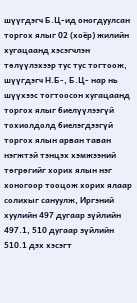шүүгдэгч Б.Ц-ид оногдуулсан торгох ялыг 02 (хоёр) жилийн хугацаанд хэсэгчлэн төлүүлэхээр тус тус тогтоож, шүүгдэгч Н.Б-, Б.Ц- нар нь шүүхээс тогтоосон хугацаанд торгох ялыг биелүүлээгүй тохиолдолд биелэгдээгүй торгох ялын арван таван нэгжтэй тэнцэх хэмжээний төгрөгийг хорих ялын нэг хоногоор тооцож хорих ялаар солихыг сануулж, Иргэний хуулийн 497 дугаар зүйлийн 497.1, 510 дугаар зүйлийн 510.1 дэх хэсэгт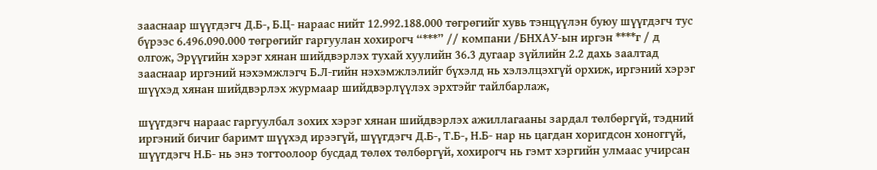зааснаар шүүгдэгч Д.Б-, Б.Ц- нараас нийт 12.992.188.000 төгрөгийг хувь тэнцүүлэн буюу шүүгдэгч тус бүрээс 6.496.090.000 төгрөгийг гаргуулан хохирогч “***” // компани /БНХАУ-ын иргэн ****г / д олгож, Эрүүгийн хэрэг хянан шийдвэрлэх тухай хуулийн 36.3 дугаар зүйлийн 2.2 дахь заалтад зааснаар иргэний нэхэмжлэгч Б.Л-гийн нэхэмжлэлийг бүхэлд нь хэлэлцэхгүй орхиж, иргэний хэрэг шүүхэд хянан шийдвэрлэх журмаар шийдвэрлүүлэх эрхтэйг тайлбарлаж,

шүүгдэгч нараас гаргуулбал зохих хэрэг хянан шийдвэрлэх ажиллагааны зардал төлбөргүй, тэдний иргэний бичиг баримт шүүхэд ирээгүй, шүүгдэгч Д.Б-, Т.Б-, Н.Б- нар нь цагдан хоригдсон хоноггүй, шүүгдэгч Н.Б- нь энэ тогтоолоор бусдад төлөх төлбөргүй, хохирогч нь гэмт хэргийн улмаас учирсан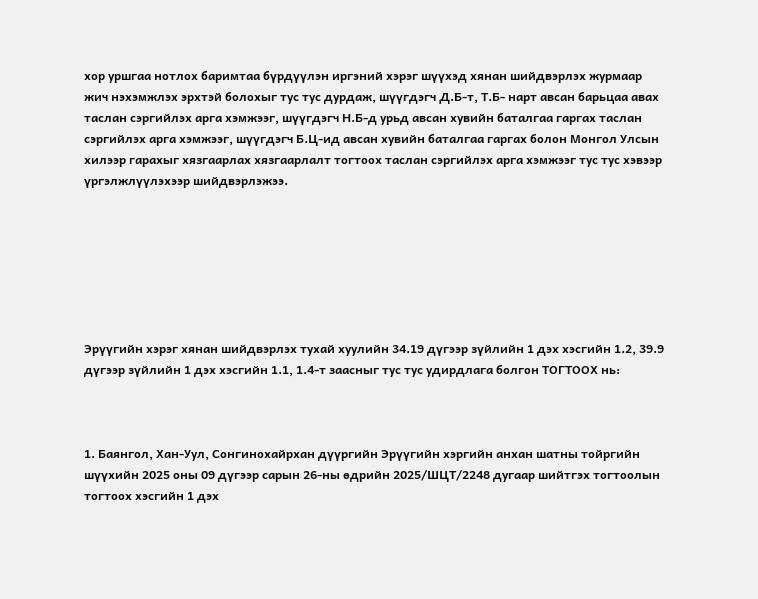хор уршгаа нотлох баримтаа бүрдүүлэн иргэний хэрэг шүүхэд хянан шийдвэрлэх журмаар жич нэхэмжлэх эрхтэй болохыг тус тус дурдаж, шүүгдэгч Д.Б-т, Т.Б- нарт авсан барьцаа авах таслан сэргийлэх арга хэмжээг, шүүгдэгч Н.Б-д урьд авсан хувийн баталгаа гаргах таслан сэргийлэх арга хэмжээг, шүүгдэгч Б.Ц-ид авсан хувийн баталгаа гаргах болон Монгол Улсын хилээр гарахыг хязгаарлах хязгаарлалт тогтоох таслан сэргийлэх арга хэмжээг тус тус хэвээр үргэлжлүүлэхээр шийдвэрлэжээ.







Эрүүгийн хэрэг хянан шийдвэрлэх тухай хуулийн 34.19 дүгээр зүйлийн 1 дэх хэсгийн 1.2, 39.9 дүгээр зүйлийн 1 дэх хэсгийн 1.1, 1.4-т заасныг тус тус удирдлага болгон ТОГТООХ нь:



1. Баянгол, Хан-Уул, Сонгинохайрхан дүүргийн Эрүүгийн хэргийн анхан шатны тойргийн шүүхийн 2025 оны 09 дүгээр сарын 26-ны өдрийн 2025/ШЦТ/2248 дугаар шийтгэх тогтоолын тогтоох хэсгийн 1 дэх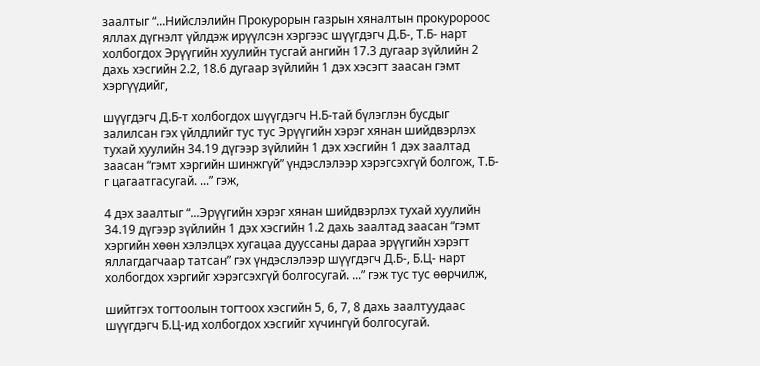заалтыг “...Нийслэлийн Прокурорын газрын хяналтын прокуророос яллах дүгнэлт үйлдэж ирүүлсэн хэргээс шүүгдэгч Д.Б-, Т.Б- нарт холбогдох Эрүүгийн хуулийн тусгай ангийн 17.3 дугаар зүйлийн 2 дахь хэсгийн 2.2, 18.6 дугаар зүйлийн 1 дэх хэсэгт заасан гэмт хэргүүдийг,

шүүгдэгч Д.Б-т холбогдох шүүгдэгч Н.Б-тай бүлэглэн бусдыг залилсан гэх үйлдлийг тус тус Эрүүгийн хэрэг хянан шийдвэрлэх тухай хуулийн 34.19 дүгээр зүйлийн 1 дэх хэсгийн 1 дэх заалтад заасан “гэмт хэргийн шинжгүй” үндэслэлээр хэрэгсэхгүй болгож, Т.Б-г цагаатгасугай. ...” гэж,

4 дэх заалтыг “...Эрүүгийн хэрэг хянан шийдвэрлэх тухай хуулийн 34.19 дүгээр зүйлийн 1 дэх хэсгийн 1.2 дахь заалтад заасан “гэмт хэргийн хөөн хэлэлцэх хугацаа дууссаны дараа эрүүгийн хэрэгт яллагдагчаар татсан” гэх үндэслэлээр шүүгдэгч Д.Б-, Б.Ц- нарт холбогдох хэргийг хэрэгсэхгүй болгосугай. ...” гэж тус тус өөрчилж,

шийтгэх тогтоолын тогтоох хэсгийн 5, 6, 7, 8 дахь заалтуудаас шүүгдэгч Б.Ц-ид холбогдох хэсгийг хүчингүй болгосугай.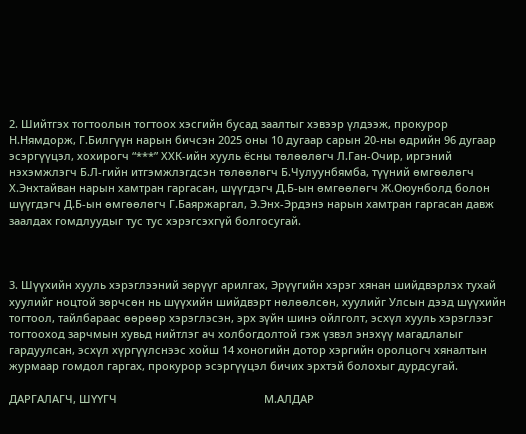2. Шийтгэх тогтоолын тогтоох хэсгийн бусад заалтыг хэвээр үлдээж, прокурор Н.Нямдорж, Г.Билгүүн нарын бичсэн 2025 оны 10 дугаар сарын 20-ны өдрийн 96 дугаар эсэргүүцэл, хохирогч “***” ХХК-ийн хууль ёсны төлөөлөгч Л.Ган-Очир, иргэний нэхэмжлэгч Б.Л-гийн итгэмжлэгдсэн төлөөлөгч Б.Чулуунбямба, түүний өмгөөлөгч Х.Энхтайван нарын хамтран гаргасан, шүүгдэгч Д.Б-ын өмгөөлөгч Ж.Оюунболд болон шүүгдэгч Д.Б-ын өмгөөлөгч Г.Баяржаргал, Э.Энх-Эрдэнэ нарын хамтран гаргасан давж заалдах гомдлуудыг тус тус хэрэгсэхгүй болгосугай.



3. Шүүхийн хууль хэрэглээний зөрүүг арилгах, Эрүүгийн хэрэг хянан шийдвэрлэх тухай хуулийг ноцтой зөрчсөн нь шүүхийн шийдвэрт нөлөөлсөн, хуулийг Улсын дээд шүүхийн тогтоол, тайлбараас өөрөөр хэрэглэсэн, эрх зүйн шинэ ойлголт, эсхүл хууль хэрэглээг тогтооход зарчмын хувьд нийтлэг ач холбогдолтой гэж үзвэл энэхүү магадлалыг гардуулсан, эсхүл хүргүүлснээс хойш 14 хоногийн дотор хэргийн оролцогч хяналтын журмаар гомдол гаргах, прокурор эсэргүүцэл бичих эрхтэй болохыг дурдсугай.

ДАРГАЛАГЧ, ШҮҮГЧ                                                 М.АЛДАР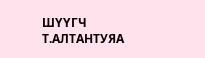ШҮҮГЧ                                                                        Т.АЛТАНТУЯА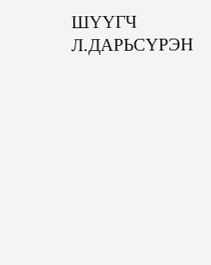ШҮҮГЧ                                                                        Л.ДАРЬСҮРЭН